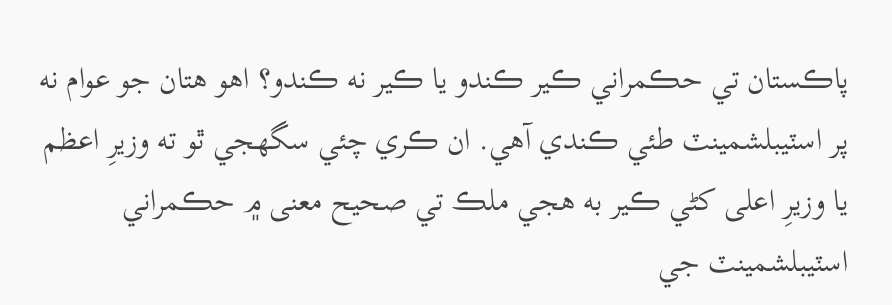پاڪستان تي حڪمراني ڪير ڪندو يا ڪير نه ڪندو؟ اهو هتان جو عوام نه پر اسٽيبلشمينٽ طئي ڪندي آهي. ان ڪري چئي سگهجي ٿو ته وزيرِ اعظم يا وزيرِ اعلى کڻي ڪير به هجي ملڪ تي صحيح معنى ۾ حڪمراني اسٽيبلشمينٽ جي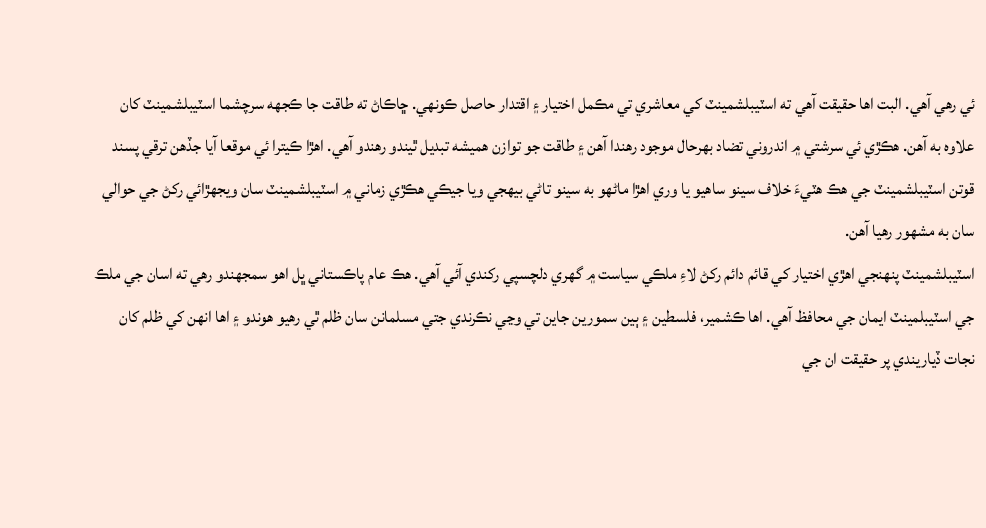ئي رهي آهي. البت اها حقيقت آهي ته اسٽيبلشمينٽ کي معاشري تي مڪمل اختيار ۽ اقتدار حاصل ڪونهي. ڇاڪاڻ ته طاقت جا ڪجهه سرچشما اسٽيبلشمينٽ کان علاوه به آهن. هڪڙي ئي سرشتي ۾ اندروني تضاد بهرحال موجود رهندا آهن ۽ طاقت جو توازن هميشه تبديل ٿيندو رهندو آهي. اهڙا ڪيترا ئي موقعا آيا جڏهن ترقي پسند قوتن اسٽيبلشمينٽ جي هڪ هٽيءَ خلاف سينو ساهيو يا وري اهڙا ماڻهو به سينو تاڻي بيهجي ويا جيڪي هڪڙي زماني ۾ اسٽيبلشمينٽ سان ويجهڙائي رکڻ جي حوالي سان به مشهور رهيا آهن.
اسٽيبلشمينٽ پنهنجي اهڙي اختيار کي قائم دائم رکڻ لاءِ ملڪي سياست ۾ گهري دلچسپي رکندي آئي آهي. هڪ عام پاڪستاني ڀل اهو سمجهندو رهي ته اسان جي ملڪ جي اسٽيبلمينٽ ايمان جي محافظ آهي. اها ڪشمير، فلسطين ۽ ٻين سمورين جاين تي وڃي نڪرندي جتي مسلمانن سان ظلم ٿي رهيو هوندو ۽ اها انهن کي ظلم کان نجات ڏياريندي پر حقيقت ان جي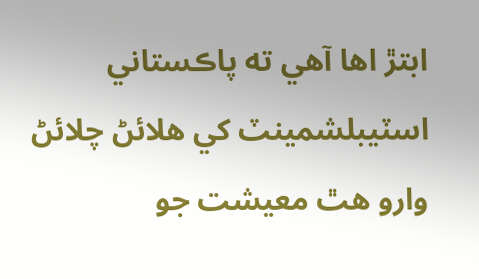ابتڙ اها آهي ته پاڪستاني اسٽيبلشمينٽ کي هلائڻ چلائڻ وارو هٿ معيشت جو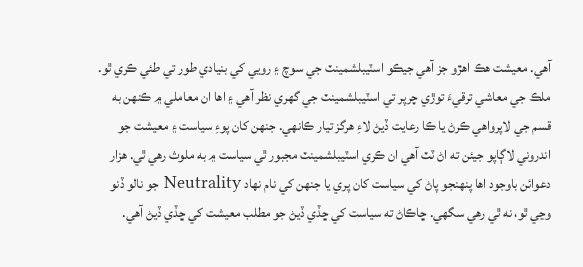آهي. معيشت هڪ اهڙو جز آهي جيڪو اسٽيبلشمينٽ جي سوچ ۽ رويي کي بنيادي طور تي طئي ڪري ٿو. ملڪ جي معاشي ترقيءَ توڙي چرپر تي اسٽيبلشمينٽ جي گهري نظر آهي ۽ اها ان معاملي ۾ ڪنهن به قسم جي لاپرواهي ڪرڻ يا ڪا رعايت ڏيڻ لاءِ هرگز تيار ڪانهي. جنهن کان پوءِ سياست ۽ معيشت جو اندروني لاڳاپو جيئن ته اڻ ٽٽ آهي ان ڪري اسٽيبلشمينٽ مجبور ٿي سياست ۾ به ملوث رهي ٿي. هزار دعوائن باوجود اها پنهنجو پاڻ کي سياست کان پري يا جنهن کي نام نهاد Neutrality جو نالو ڏنو وڃي ٿو، نه ٿي رهي سگهي. ڇاڪاڻ ته سياست کي ڇڏي ڏيڻ جو مطلب معيشت کي ڇڏي ڏيڻ آهي.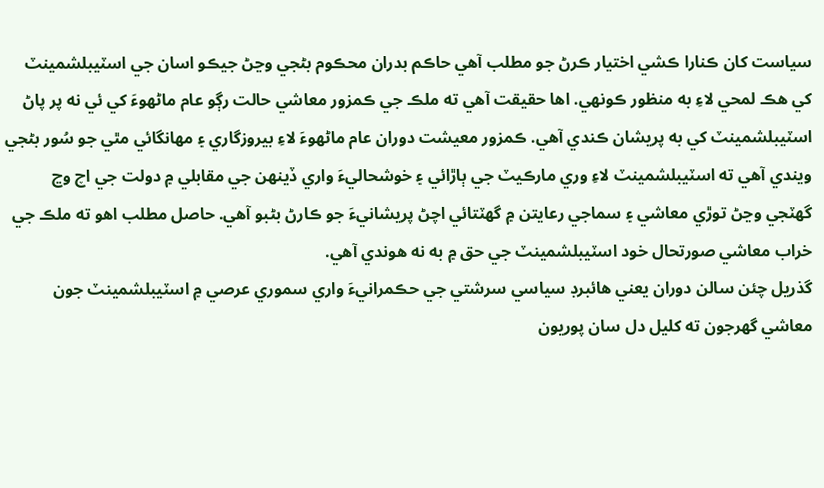سياست کان ڪنارا ڪشي اختيار ڪرڻ جو مطلب آهي حاڪم بدران محڪوم بڻجي وڃڻ جيڪو اسان جي اسٽيبلشمينٽ کي هڪ لمحي لاءِ به منظور ڪونهي. اها حقيقت آهي ته ملڪ جي ڪمزور معاشي حالت رڳو عام ماڻهوءَ کي ئي نه پر پاڻ اسٽيبلشمينٽ کي به پريشان ڪندي آهي. ڪمزور معيشت دوران عام ماڻهوءَ لاءِ بيروزگاري ۽ مهانگائي مٿي جو سُور بڻجي ويندي آهي ته اسٽيبلشمينٽ لاءِ وري مارڪيٽ جي ٻاڙائي ۽ خوشحاليءَ واري ڏينهن جي مقابلي ۾ دولت جي اچ وڃ گھٽجي وڃڻ توڙي معاشي ۽ سماجي رعايتن ۾ گھٽتائي اچڻ پريشانيءَ جو ڪارڻ بڻبو آهي. حاصل مطلب اهو ته ملڪ جي خراب معاشي صورتحال خود اسٽيبلشمينٽ جي حق ۾ به نه هوندي آهي.
گذريل چئن سالن دوران يعني هائبرڊ سياسي سرشتي جي حڪمرانيءَ واري سموري عرصي ۾ اسٽيبلشمينٽ جون معاشي گهرجون ته کليل دل سان پوريون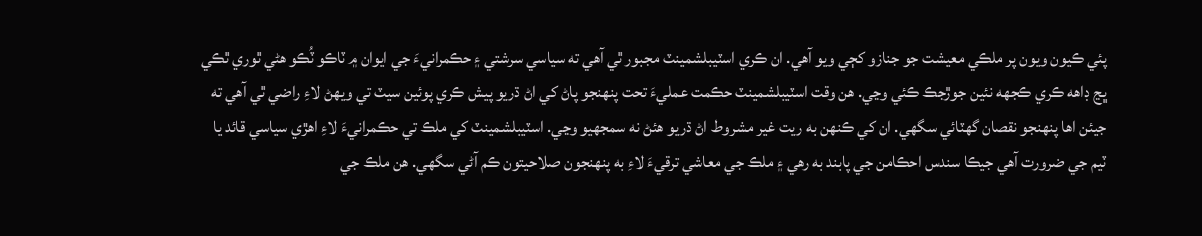پئي ڪيون ويون پر ملڪي معيشت جو جنازو کڄي ويو آهي. ان ڪري اسٽيبلشمينٽ مجبور ٿي آهي ته سياسي سرشتي ۽ حڪمرانيءَ جي ايوان ۾ ٽاڪو ٽُڪو هڻي ٿوري ٿڪي ڀڃ ڊاهه ڪري ڪجهه نئين جوڙجڪ ڪئي وڃي. هن وقت اسٽيبلشمينٽ حڪمت عمليءَ تحت پنهنجو پاڻ کي اڻ ڌريو پيش ڪري پوئين سيٽ تي ويهڻ لاءِ راضي ٿي آهي ته جيئن اها پنهنجو نقصان گھٽائي سگهي. ان کي ڪنهن به ريت غير مشروط اڻ ڌريو هئڻ نه سمجهيو وڃي. اسٽيبلشمينٽ کي ملڪ تي حڪمرانيءَ لاءِ اهڙي سياسي قائد يا ٽيم جي ضرورت آهي جيڪا سندس احڪامن جي پابند به رهي ۽ ملڪ جي معاشي ترقيءَ لاءِ به پنهنجون صلاحيتون ڪم آڻي سگهي. هن ملڪ جي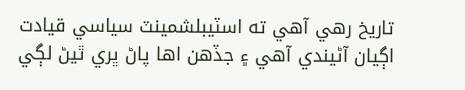تاريخ رهي آهي ته اسٽيبلشمينٽ سياسي قيادت اڳيان آڻيندي آهي ۽ جڏهن اها پاڻ ڀري ٿيڻ لڳي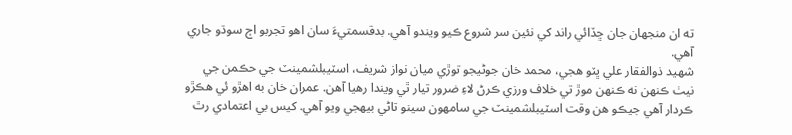ته ان منجهان جان ڇڏائي راند کي نئين سر شروع ڪيو ويندو آهي. بدقسمتيءَ سان اهو تجربو اڄ سوڌو جاري آهي.
شهيد ذوالفقار علي ڀٽو هجي، محمد خان جوڻيجو توڙي ميان نواز شريف، اسٽيبلشمينٽ جي حڪمن جي نيٺ ڪنهن نه ڪنهن موڙ تي خلاف ورزي ڪرڻ لاءِ ضرور تيار ٿي ويندا رهيا آهن. عمران خان به اهڙو ئي هڪڙو ڪردار آهي جيڪو هن وقت اسٽيبلشمينٽ جي سامهون سينو تاڻي بيهجي ويو آهي. کيس بي اعتمادي رٿ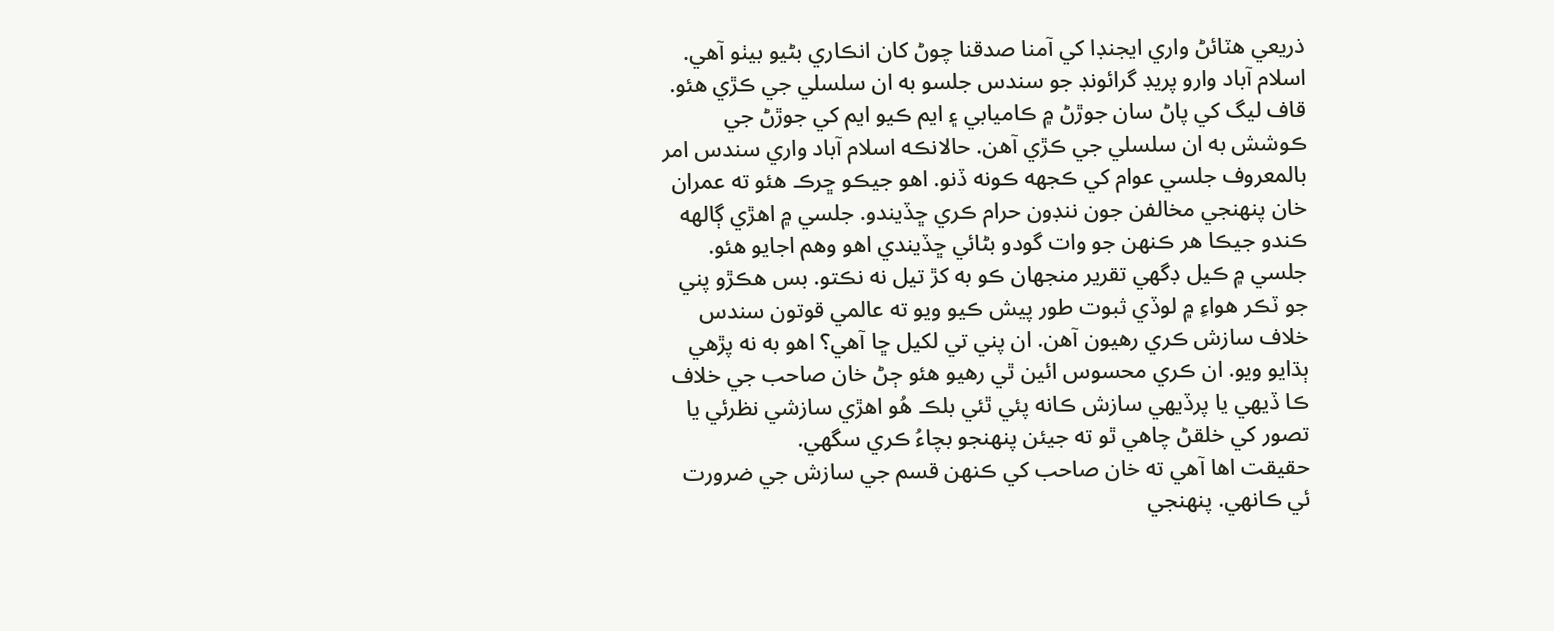ذريعي هٽائڻ واري ايجنڊا کي آمنا صدقنا چوڻ کان انڪاري بڻيو بيٺو آهي. اسلام آباد وارو پريڊ گرائونڊ جو سندس جلسو به ان سلسلي جي ڪڙي هئو. قاف ليگ کي پاڻ سان جوڙڻ ۾ ڪاميابي ۽ ايم ڪيو ايم کي جوڙڻ جي ڪوشش به ان سلسلي جي ڪڙي آهن. حالانڪه اسلام آباد واري سندس امر بالمعروف جلسي عوام کي ڪجهه ڪونه ڏنو. اهو جيڪو ڇرڪ هئو ته عمران خان پنهنجي مخالفن جون ننڊون حرام ڪري ڇڏيندو. جلسي ۾ اهڙي ڳالهه ڪندو جيڪا هر ڪنهن جو وات گودو بڻائي ڇڏيندي اهو وهم اجايو هئو. جلسي ۾ ڪيل ڊگهي تقرير منجهان ڪو به کڙ تيل نه نڪتو. بس هڪڙو پني جو ٽڪر هواءِ ۾ لوڏي ثبوت طور پيش ڪيو ويو ته عالمي قوتون سندس خلاف سازش ڪري رهيون آهن. ان پني تي لکيل ڇا آهي؟ اهو به نه پڙهي ٻڌايو ويو. ان ڪري محسوس ائين ٿي رهيو هئو ڄڻ خان صاحب جي خلاف ڪا ڏيهي يا پرڏيهي سازش ڪانه پئي ٿئي بلڪ هُو اهڙي سازشي نظرئي يا تصور کي خلقڻ چاهي ٿو ته جيئن پنهنجو بچاءُ ڪري سگهي.
حقيقت اها آهي ته خان صاحب کي ڪنهن قسم جي سازش جي ضرورت ئي ڪانهي. پنهنجي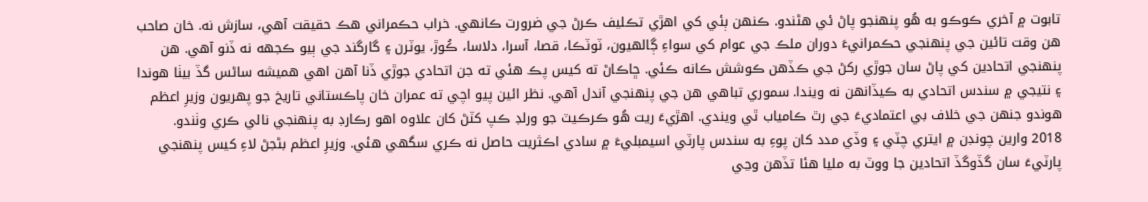تابوت ۾ آخري ڪوڪو به هُو پنهنجو پاڻ ئي هڻندو. ڪنهن ٻئي کي اهڙي تڪليف ڪرڻ جي ضرورت ڪانهي. خراب حڪمراني هڪ حقيقت آهي، سازش نه. خان صاحب هن وقت تائين جي پنهنجي حڪمرانيءَ دوران ملڪ جي عوام کي سواءِ ڳالهيون، ٽوٽڪا، قصا، آسرا، دلاسا، ڪُوڙ، يوٽرن ۽ گارگند جي ٻيو ڪجهه نه ڏنو آهي. هن پنهنجي اتحادين کي پاڻ سان جوڙي رکڻ جي ڪڏهن ڪوشش ڪانه ڪئي. ڇاڪاڻ ته کيس پڪ هئي ته جن اتحادي جوڙي ڏنا آهن اهي هميشه ساڻس گڏ بيٺا هوندا ۽ نتيجي ۾ سندس اتحادي به ڪيڏانهن نه ويندا. سموري تباهي هن جي پنهنجي آندل آهي. نظر ائين پيو اچي ته عمران خان پاڪستاني تاريخ جو پهريون وزيرِ اعظم هوندو جنهن جي خلاف بي اعتماديءَ جي رٿ ڪامياب ٿي ويندي. اهڙيءَ ريت هُو ڪرڪيٽ جو ورلڊ ڪپ کٽڻ کان علاوه اهو رڪارڊ به پنهنجي نالي ڪري وٺندو.
2018 وارين چونڊن ۾ ايتري چٽي ۽ وڏي مدد کان پوءِ به سندس پارٽي اسيمبليءَ ۾ سادي اڪثريت حاصل نه ڪري سگهي هئي. وزيرِ اعظم بڻجڻ لاءِ کيس پنهنجي پارٽيءَ سان گڏوگڏ اتحادين جا ووٽ به مليا هئا تڏهن وڃي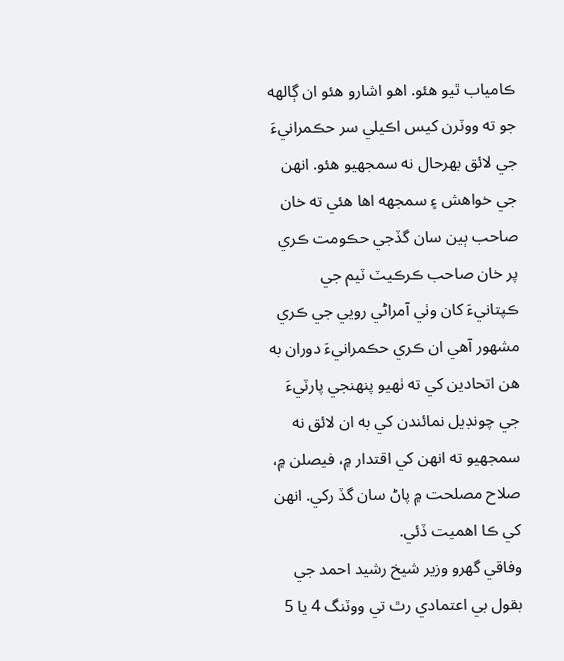ڪامياب ٿيو هئو. اهو اشارو هئو ان ڳالهه جو ته ووٽرن کيس اڪيلي سر حڪمرانيءَ جي لائق بهرحال نه سمجهيو هئو. انهن جي خواهش ۽ سمجهه اها هئي ته خان صاحب ٻين سان گڏجي حڪومت ڪري پر خان صاحب ڪرڪيٽ ٽيم جي ڪپتانيءَ کان وٺي آمراڻي رويي جي ڪري مشهور آهي ان ڪري حڪمرانيءَ دوران به هن اتحادين کي ته ٺهيو پنهنجي پارٽيءَ جي چونڊيل نمائندن کي به ان لائق نه سمجهيو ته انهن کي اقتدار ۾، فيصلن ۾، صلاح مصلحت ۾ پاڻ سان گڏ رکي. انهن کي ڪا اهميت ڏئي.
وفاقي گهرو وزير شيخ رشيد احمد جي بقول بي اعتمادي رٿ تي ووٽنگ 4 يا 5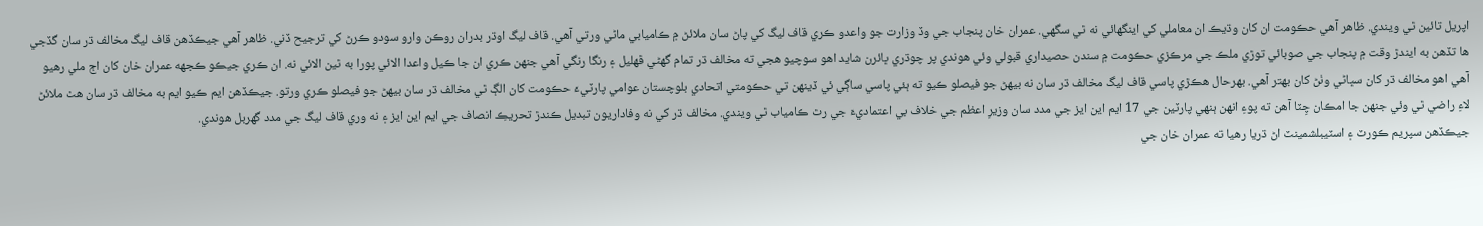اپريل تائين ٿي ويندي. ظاهر آهي حڪومت ان کان وڌيڪ ان معاملي کي اينگهائي نه ٿي سگهي. عمران خان پنجاب جي وڏ وزارت جو واعدو ڪري قاف ليگ کي پاڻ سان ملائڻ ۾ ڪاميابي ماڻي ورتي آهي. قاف ليگ اوڌر بدران روڪن وارو سودو ڪرڻ کي ترجيح ڏني. ظاهر آهي جيڪڏهن قاف ليگ مخالف ڌر سان گڏجي ها تڏهن به ايندڙ وقت ۾ پنجاب جي صوبائي توڙي ملڪ جي مرڪزي حڪومت ۾ سندن حصيداري قبولي وئي هوندي پر چوڌري ڀائرن شايد اهو سوچيو هجي ته مخالف ڌر تمام گھڻي ڦهليل ۽ رنگا رنگي آهي جنهن ڪري ان جا ڪيل واعدا الائي پورا به ٿين الائي نه. ان ڪري جيڪو ڪجهه عمران خان کان اڄ ملي رهيو آهي اهو مخالف ڌر کان سڀاڻي وٺڻ کان بهتر آهي. بهرحال هڪڙي پاسي قاف ليگ مخالف ڌر سان نه بيهڻ جو فيصلو ڪيو ته ٻئي پاسي ساڳي ئي ڏينهن تي حڪومتي اتحادي بلوچستان عوامي پارٽيءَ حڪومت کان الڳ ٿي مخالف ڌر سان بيهڻ جو فيصلو ڪري ورتو. جيڪڏهن ايم ڪيو ايم به مخالف ڌر سان هٿ ملائڻ لاءِ راضي ٿي وئي جنهن جا امڪان چِٽا آهن ته پوءِ انهن ٻنهي پارٽين جي 17 ايم اين ايز جي مدد سان وزيرِ اعظم جي خلاف بي اعتماديءَ جي رٿ ڪامياب ٿي ويندي. مخالف ڌر کي نه وفاداريون تبديل ڪندڙ تحريڪِ انصاف جي ايم اين ايز ۽ نه وري قاف ليگ جي مدد گهربل هوندي.
جيڪڏهن سپريم ڪورٽ ۽ اسٽيبلشمينٽ اڻ ڌريا رهيا ته عمران خان جي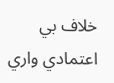خلاف بي اعتمادي واري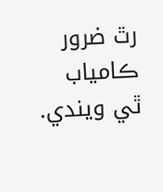رٿ ضرور ڪامياب ٿي ويندي.